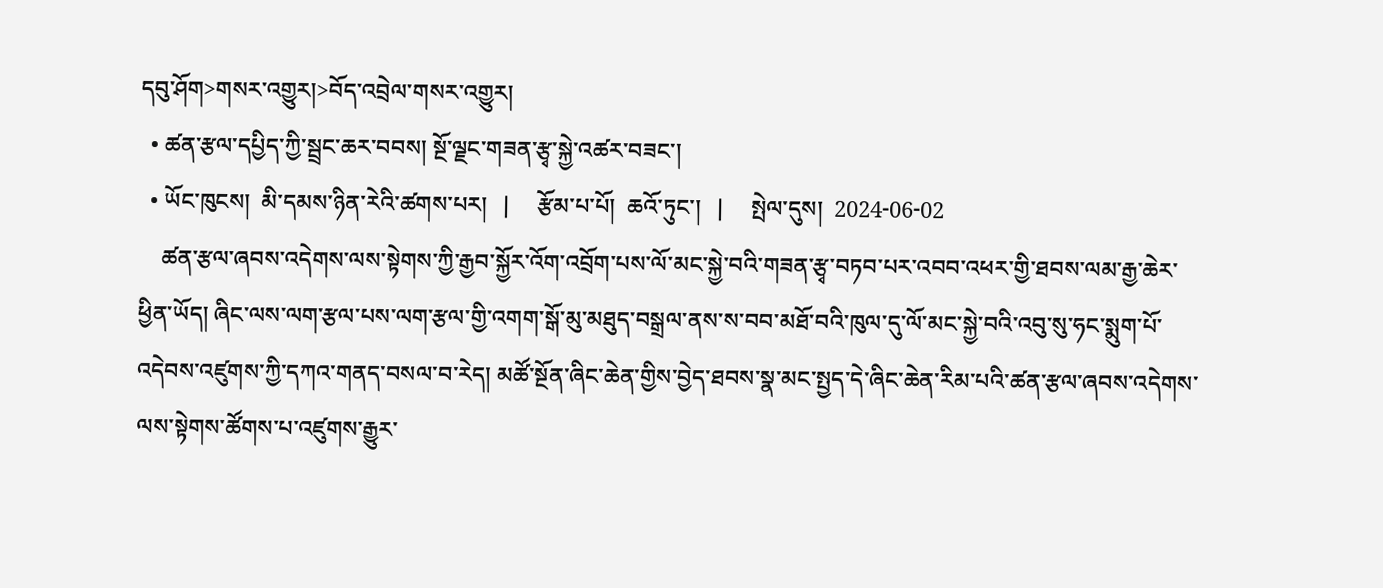དབུ་ཤོག>གསར་འགྱུར།>བོད་འབྲེལ་གསར་འགྱུར།
  • ཚན་རྩལ་དཔྱིད་ཀྱི་སྦྲང་ཆར་བབས། སྔོ་ལྗང་གཟན་རྩྭ་སྐྱེ་འཚར་བཟང་།
  • ཡོང་ཁུངས།  མི་དམས་ཉིན་རེའི་ཚགས་པར།   |     རྩོམ་པ་པོ།  ཆའོ་ཏུང་།   |     སྤེལ་དུས།  2024-06-02
    ཚན་རྩལ་ཞབས་འདེགས་ལས་སྟེགས་ཀྱི་རྒྱབ་སྐྱོར་འོག་འབྲོག་པས་ལོ་མང་སྐྱེ་བའི་གཟན་རྩྭ་བཏབ་པར་འབབ་འཕར་གྱི་ཐབས་ལམ་རྒྱ་ཆེར་ཕྱིན་ཡོད། ཞིང་ལས་ལག་རྩལ་པས་ལག་རྩལ་གྱི་འགག་སྒོ་མུ་མཐུད་བསྒྲལ་ནས་ས་བབ་མཐོ་བའི་ཁུལ་དུ་ལོ་མང་སྐྱེ་བའི་འབུ་སུ་ཧང་སྨུག་པོ་འདེབས་འཛུགས་ཀྱི་དཀའ་གནད་བསལ་བ་རེད། མཚོ་སྔོན་ཞིང་ཆེན་གྱིས་བྱེད་ཐབས་སྣ་མང་སྤྱད་དེ་ཞིང་ཆེན་རིམ་པའི་ཚན་རྩལ་ཞབས་འདེགས་ལས་སྟེགས་ཚོགས་པ་འཛུགས་རྒྱུར་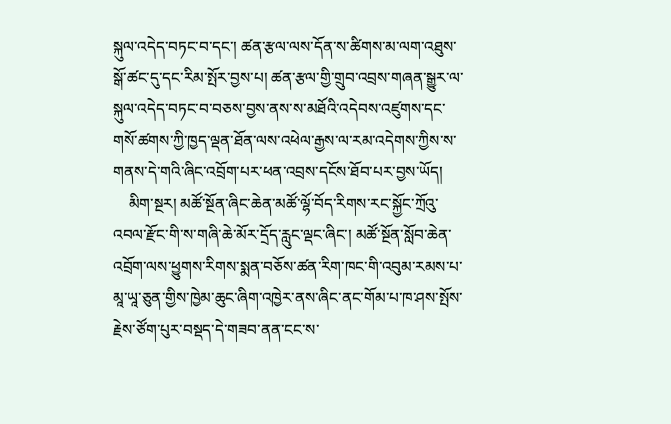སྐུལ་འདེད་བཏང་བ་དང་། ཚན་རྩལ་ལས་དོན་ས་ཚིགས་མ་ལག་འཐུས་སྒོ་ཚང་དུ་དང་རིམ་སྤོར་བྱས་པ། ཚན་རྩལ་གྱི་གྲུབ་འབྲས་གཞན་སྒྱུར་ལ་སྐུལ་འདེད་བཏང་བ་བཅས་བྱས་ནས་ས་མཐོའི་འདེབས་འཛུགས་དང་གསོ་ཚགས་ཀྱི་ཁྱད་ལྡན་ཐོན་ལས་འཕེལ་རྒྱས་ལ་རམ་འདེགས་ཀྱིས་ས་གནས་དེ་གའི་ཞིང་འབྲོག་པར་ཕན་འབྲས་དངོས་ཐོབ་པར་བྱས་ཡོད།
    མིག་སྔར། མཚོ་སྔོན་ཞིང་ཆེན་མཚོ་ལྷོ་བོད་རིགས་རང་སྐྱོང་ཀྲོའུ་འབལ་རྫོང་གི་ས་གཞི་ཆེ་མོར་དྲོད་རླུང་ལྡང་ཞིང་། མཚོ་སྔོན་སློབ་ཆེན་འབྲོག་ལས་ཕྱུགས་རིགས་སྨན་བཅོས་ཚན་རིག་ཁང་གི་འབུམ་རམས་པ་མཱ་ཡཱ་ཅུན་གྱིས་ཁྱེམ་ཆུང་ཞིག་འཁྱེར་ནས་ཞིང་ནང་གོམ་པ་ཁ་ཤས་སྤོས་རྗེས་ཙོག་པུར་བསྡད་དེ་གཟབ་ནན་ངང་ས་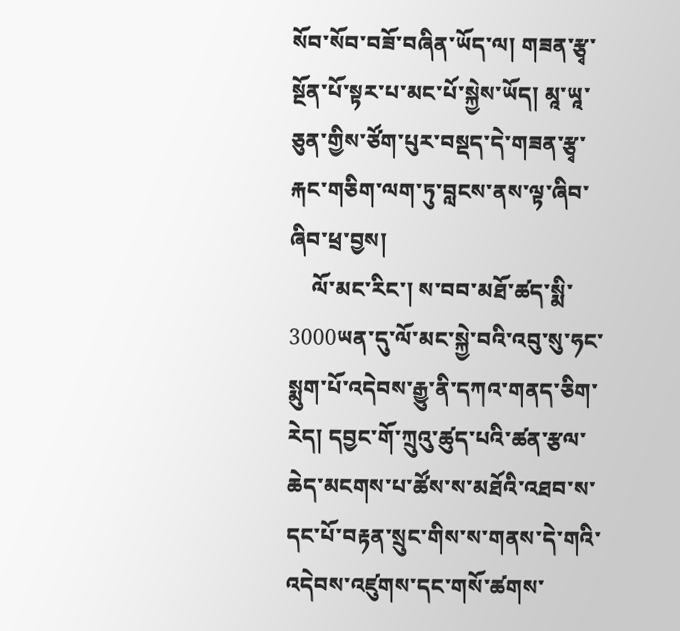སོབ་སོབ་བཟོ་བཞིན་ཡོད་ལ། གཟན་རྩྭ་སྔོན་པོ་སྟར་པ་མང་པོ་སྐྱེས་ཡོད། མཱ་ཡཱ་ཅུན་གྱིས་ཙོག་པུར་བསྡད་དེ་གཟན་རྩྭ་རྐང་གཅིག་ལག་ཏུ་བླངས་ནས་ལྟ་ཞིབ་ཞིབ་ཕྲ་བྱས།
    ལོ་མང་རིང་། ས་བབ་མཐོ་ཚད་སྨི་3000ཡན་དུ་ལོ་མང་སྐྱེ་བའི་འབུ་སུ་ཧང་སྨུག་པོ་འདེབས་རྒྱུ་ནི་དཀའ་གནད་ཅིག་རེད། དབྱང་གོ་ཀྲུའུ་ཚུད་པའི་ཚན་རྩལ་ཆེད་མངགས་པ་ཚོས་ས་མཐོའི་འཐབ་ས་དང་པོ་བརྟན་སྲུང་གིས་ས་གནས་དེ་གའི་འདེབས་འཛུགས་དང་གསོ་ཚགས་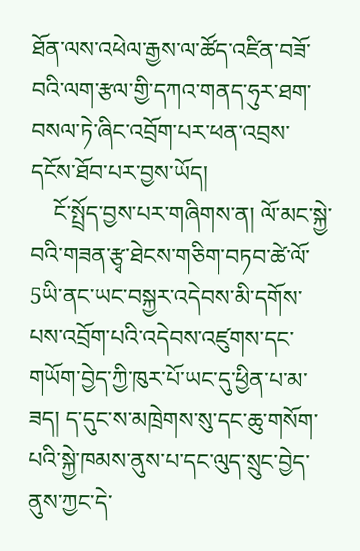ཐོན་ལས་འཕེལ་རྒྱས་ལ་ཚོད་འཛིན་བཟོ་བའི་ལག་རྩལ་གྱི་དཀའ་གནད་ཧུར་ཐག་བསལ་ཏེ་ཞིང་འབྲོག་པར་ཕན་འབྲས་དངོས་ཐོབ་པར་བྱས་ཡོད།
    ངོ་སྤྲོད་བྱས་པར་གཞིགས་ན། ལོ་མང་སྐྱེ་བའི་གཟན་རྩྭ་ཐེངས་གཅིག་བཏབ་ཚེ་ལོ་5ཡི་ནང་ཡང་བསྐྱར་འདེབས་མི་དགོས་པས་འབྲོག་པའི་འདེབས་འཛུགས་དང་གཡོག་བྱེད་ཀྱི་ཁུར་པོ་ཡང་དུ་ཕྱིན་པ་མ་ཟད། ད་དུང་ས་མཁྲེགས་སུ་དང་ཆུ་གསོག་པའི་སྐྱེ་ཁམས་ནུས་པ་དང་ལུད་སྲུང་བྱེད་ནུས་ཀྱང་དེ་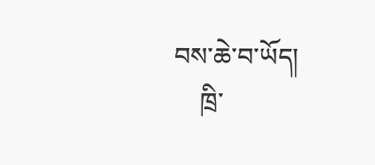བས་ཆེ་བ་ཡོད།
    ཁྲི་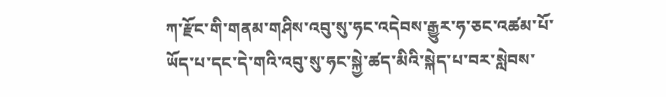ཀ་རྫོང་གི་གནམ་གཤིས་འབུ་སུ་ཧང་འདེབས་རྒྱུར་ཧ་ཅང་འཚམ་པོ་ཡོད་པ་དང་དེ་གའི་འབུ་སུ་ཧང་སྐྱེ་ཚད་མིའི་སྐེད་པ་བར་སླེབས་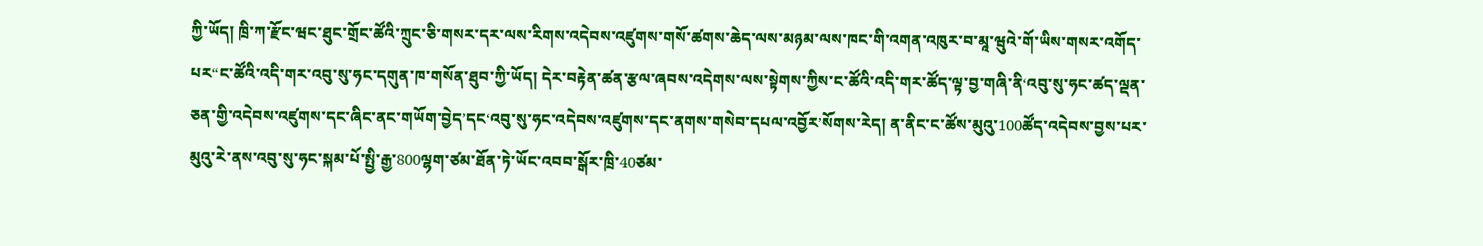ཀྱི་ཡོད། ཁྲི་ཀ་རྫོང་ཝང་ཐུང་གྲོང་ཚོའི་ཀྲུང་ཅི་གསར་དར་ལས་རིགས་འདེབས་འཛུགས་གསོ་ཚགས་ཆེད་ལས་མཉམ་ལས་ཁང་གི་འགན་འཁུར་བ་མཱ་ཝུའེ་གོ་ཡིས་གསར་འགོད་པར“ང་ཚོའི་འདི་གར་འབུ་སུ་ཧང་དགུན་ཁ་གསོན་ཐུབ་ཀྱི་ཡོད། དེར་བརྟེན་ཚན་རྩལ་ཞབས་འདེགས་ལས་སྟེགས་ཀྱིས་ང་ཚོའི་འདི་གར་ཚོད་ལྟ་བྱ་གཞི་ནི‘འབུ་སུ་ཧང་ཚད་ལྡན་ཅན་གྱི་འདེབས་འཛུགས་དང་ཞིང་ནང་གཡོག་བྱེད’དང‘འབུ་སུ་ཧང་འདེབས་འཛུགས་དང་ནགས་གསེབ་དཔལ་འབྱོར’སོགས་རེད། ན་ནིང་ང་ཚོས་མུའུ་100ཚོད་འདེབས་བྱས་པར་མུའུ་རེ་ནས་འབུ་སུ་ཧང་སྐམ་པོ་སྤྱི་རྒྱ་800ལྷག་ཙམ་ཐོན་ཏེ་ཡོང་འབབ་སྒོར་ཁྲི་40ཙམ་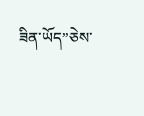ཟིན་ཡོད”ཅེས་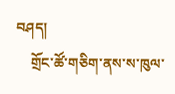བཤད།
    གྲོང་ཚོ་གཅིག་ནས་ས་ཁུལ་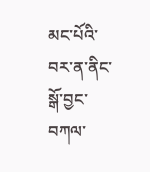མང་པོའི་བར་ན་ནིང་སྒོ་བྱང་བཀལ་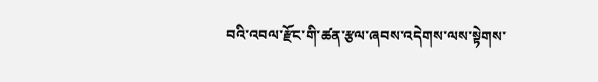བའི་འབལ་རྫོང་གི་ཚན་རྩལ་ཞབས་འདེགས་ལས་སྟེགས་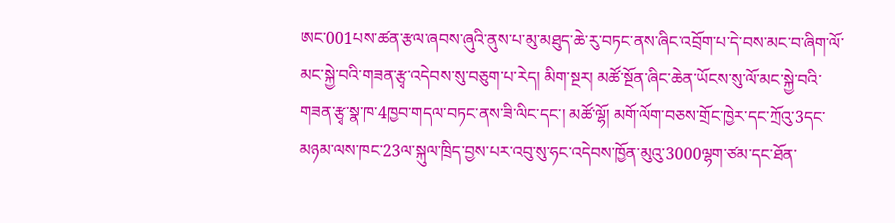ཨང་001པས་ཚན་རྩལ་ཞབས་ཞུའི་ནུས་པ་མུ་མཐུད་ཆེ་རུ་བཏང་ནས་ཞིང་འབྲོག་པ་དེ་བས་མང་བ་ཞིག་ལོ་མང་སྐྱེ་བའི་གཟན་རྩྭ་འདེབས་སུ་བཅུག་པ་རེད། མིག་སྔར། མཚོ་སྔོན་ཞིང་ཆེན་ཡོངས་སུ་ལོ་མང་སྐྱེ་བའི་གཟན་རྩྭ་སྣ་ཁ་4ཁྱབ་གདལ་བཏང་ནས་ཟི་ལིང་དང་། མཚོ་ལྷོ། མགོ་ལོག་བཅས་གྲོང་ཁྱེར་དང་ཀྲོའུ་3དང་མཉམ་ལས་ཁང་23ལ་སྐུལ་ཁྲིད་བྱས་པར་འབུ་སུ་ཧང་འདེབས་ཁྱོན་མུའུ་3000ལྷག་ཙམ་དང་ཐོན་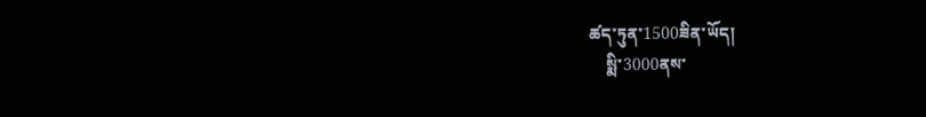ཚད་ཏུན་1500ཟིན་ཡོད།
    སྨི་3000ནས་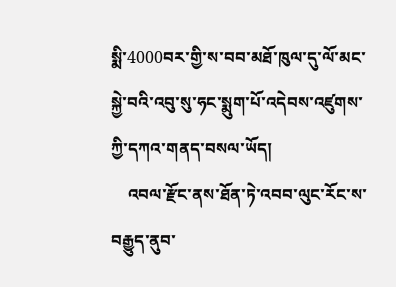སྨི་4000བར་གྱི་ས་བབ་མཐོ་ཁུལ་དུ་ལོ་མང་སྐྱེ་བའི་འབུ་སུ་ཧང་སྨུག་པོ་འདེབས་འཛུགས་ཀྱི་དཀའ་གནད་བསལ་ཡོད།
    འབལ་རྫོང་ནས་ཐོན་ཏེ་འབབ་ལུང་རོང་ས་བརྒྱུད་ནུབ་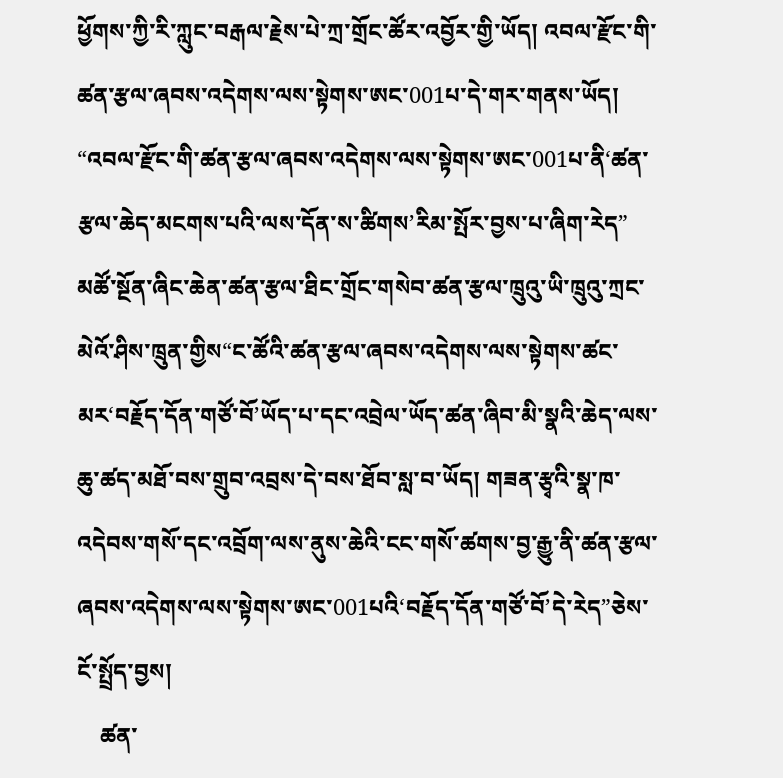ཕྱོགས་ཀྱི་རི་ཀླུང་བརྒལ་རྗེས་པེ་ཀྲ་གྲོང་ཚོར་འབྱོར་གྱི་ཡོད། འབལ་རྫོང་གི་ཚན་རྩལ་ཞབས་འདེགས་ལས་སྟེགས་ཨང་001པ་དེ་གར་གནས་ཡོད། “འབལ་རྫོང་གི་ཚན་རྩལ་ཞབས་འདེགས་ལས་སྟེགས་ཨང་001པ་ནི‘ཚན་རྩལ་ཆེད་མངགས་པའི་ལས་དོན་ས་ཚིགས’རིམ་སྤོར་བྱས་པ་ཞིག་རེད” མཚོ་སྔོན་ཞིང་ཆེན་ཚན་རྩལ་ཐིང་གྲོང་གསེབ་ཚན་རྩལ་ཁྲུའུ་ཡི་ཁྲུའུ་ཀྲང་མེའོ་ཤིས་ཁྲུན་གྱིས“ང་ཚོའི་ཚན་རྩལ་ཞབས་འདེགས་ལས་སྟེགས་ཚང་མར‘བརྗོད་དོན་གཙོ་བོ’ཡོད་པ་དང་འབྲེལ་ཡོད་ཚན་ཞིབ་མི་སྣའི་ཆེད་ལས་ཆུ་ཚད་མཐོ་བས་གྲུབ་འབྲས་དེ་བས་ཐོབ་སླ་བ་ཡོད། གཟན་རྩྭའི་སྣ་ཁ་འདེབས་གསོ་དང་འབྲོག་ལས་ནུས་ཆེའི་ངང་གསོ་ཚགས་བྱ་རྒྱུ་ནི་ཚན་རྩལ་ཞབས་འདེགས་ལས་སྟེགས་ཨང་001པའི‘བརྗོད་དོན་གཙོ་བོ’དེ་རེད”ཅེས་ངོ་སྤྲོད་བྱས།
    ཚན་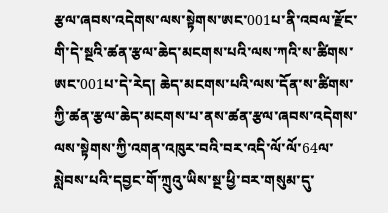རྩལ་ཞབས་འདེགས་ལས་སྟེགས་ཨང་001པ་ནི་འབལ་རྫོང་གི་དེ་སྔའི་ཚན་རྩལ་ཆེད་མངགས་པའི་ལས་ཀའི་ས་ཚིགས་ཨང་001པ་དེ་རེད། ཆེད་མངགས་པའི་ལས་དོན་ས་ཚིགས་ཀྱི་ཚན་རྩལ་ཆེད་མངགས་པ་ནས་ཚན་རྩལ་ཞབས་འདེགས་ལས་སྟེགས་ཀྱི་འགན་འཁུར་བའི་བར་འདི་ལོ་ལོ་64ལ་སླེབས་པའི་དབྱང་གོ་ཀྲུའུ་ཡིས་སྔ་ཕྱི་བར་གསུམ་དུ་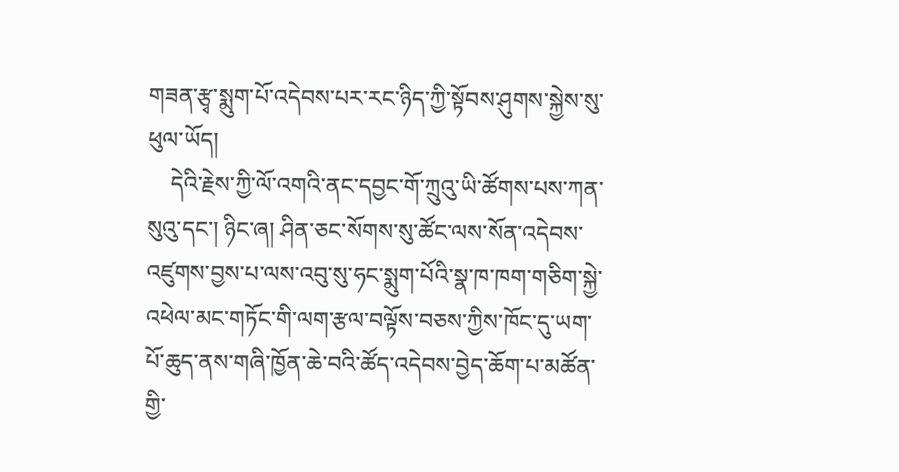གཟན་རྩྭ་སྨུག་པོ་འདེབས་པར་རང་ཉིད་ཀྱི་སྟོབས་ཤུགས་སྐྱེས་སུ་ཕུལ་ཡོད།
    དེའི་རྗེས་ཀྱི་ལོ་འགའི་ནང་དབྱང་གོ་ཀྲུའུ་ཡི་ཚོགས་པས་ཀན་སུའུ་དང་། ཉིང་ཞ། ཤིན་ཅང་སོགས་སུ་ཚོང་ལས་སོན་འདེབས་འཛུགས་བྱས་པ་ལས་འབུ་སུ་ཧང་སྨུག་པོའི་སྣ་ཁ་ཁག་གཅིག་སྐྱེ་འཕེལ་མང་གཏོང་གི་ལག་རྩལ་བལྟོས་བཅས་ཀྱིས་ཁོང་དུ་ཡག་པོ་ཆུད་ནས་གཞི་ཁྱོན་ཆེ་བའི་ཚོད་འདེབས་བྱེད་ཆོག་པ་མཚོན་གྱི་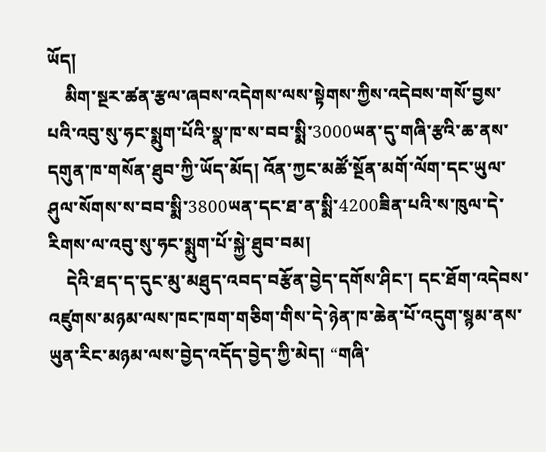ཡོད།
    མིག་སྔར་ཚན་རྩལ་ཞབས་འདེགས་ལས་སྟེགས་ཀྱིས་འདེབས་གསོ་བྱས་པའི་འབུ་སུ་ཧང་སྨུག་པོའི་སྣ་ཁ་ས་བབ་སྨི་3000ཡན་དུ་གཞི་རྩའི་ཆ་ནས་དགུན་ཁ་གསོན་ཐུབ་ཀྱི་ཡོད་མོད། འོན་ཀྱང་མཚོ་སྔོན་མགོ་ལོག་དང་ཡུལ་ཤུལ་སོགས་ས་བབ་སྨི་3800ཡན་དང་ཐ་ན་སྨི་4200ཟིན་པའི་ས་ཁུལ་དེ་རིགས་ལ་འབུ་སུ་ཧང་སྨུག་པོ་སྐྱེ་ཐུབ་བམ།
    དེའི་ཐད་ད་དུང་མུ་མཐུད་འབད་བརྩོན་བྱེད་དགོས་ཤིང་། དང་ཐོག་འདེབས་འཛུགས་མཉམ་ལས་ཁང་ཁག་གཅིག་གིས་དེ་ཉེན་ཁ་ཆེན་པོ་འདུག་སྙམ་ནས་ཡུན་རིང་མཉམ་ལས་བྱེད་འདོད་བྱེད་ཀྱི་མེད། “གཞི་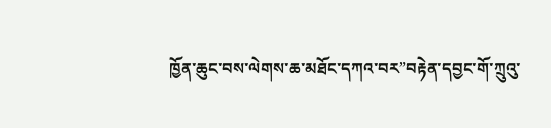ཁྱོན་ཆུང་བས་ལེགས་ཆ་མཐོང་དཀའ་བར”བརྟེན་དབྱང་གོ་ཀྲུའུ་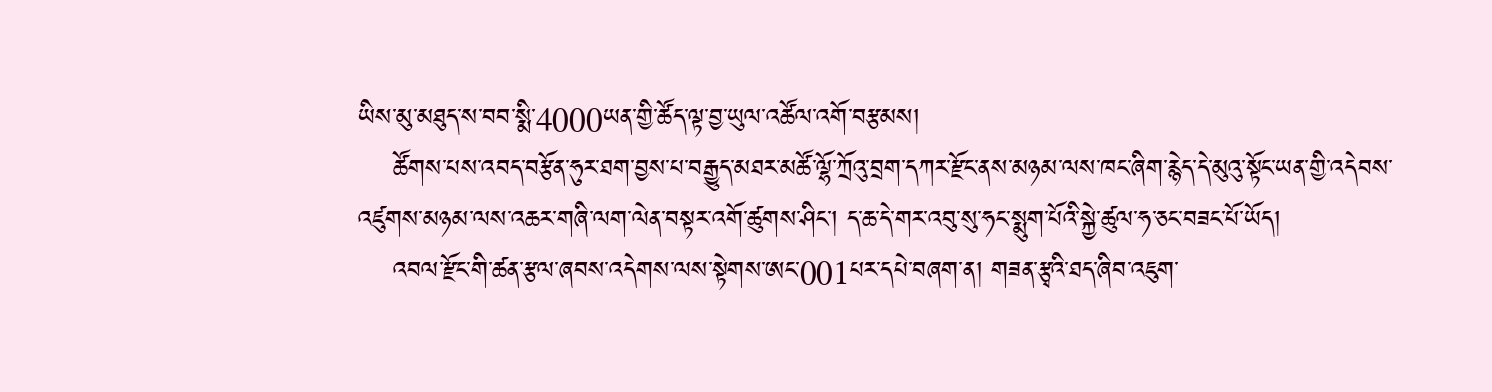ཡིས་མུ་མཐུད་ས་བབ་སྨི་4000ཡན་གྱི་ཚོད་ལྟ་བྱ་ཡུལ་འཚོལ་འགོ་བརྩམས།
    ཚོགས་པས་འབད་བརྩོན་ཧུར་ཐག་བྱས་པ་བརྒྱུད་མཐར་མཚོ་ལྷོ་ཀྲོའུ་བྲག་དཀར་རྫོང་ནས་མཉམ་ལས་ཁང་ཞིག་རྙེད་དེ་མུའུ་སྟོང་ཡན་གྱི་འདེབས་འཛུགས་མཉམ་ལས་འཆར་གཞི་ལག་ལེན་བསྟར་འགོ་ཚུགས་ཤིང་། ད་ཆ་དེ་གར་འབུ་སུ་ཧང་སྨུག་པོའི་སྐྱེ་ཚུལ་ཧ་ཅང་བཟང་པོ་ཡོད།
    འབལ་རྫོང་གི་ཚན་རྩལ་ཞབས་འདེགས་ལས་སྟེགས་ཨང་001པར་དཔེ་བཞག་ན། གཟན་རྩྭའི་ཐད་ཞིབ་འཇུག་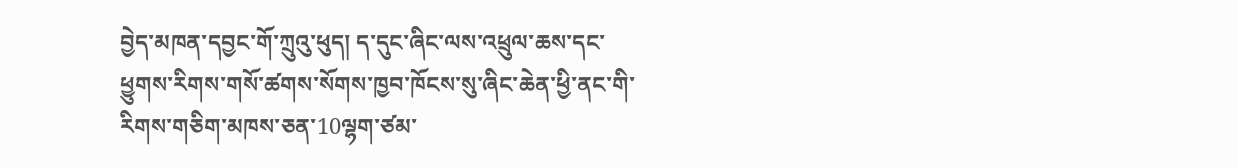བྱེད་མཁན་དབྱང་གོ་ཀྲུའུ་ཕུད། ད་དུང་ཞིང་ལས་འཕྲུལ་ཆས་དང་ཕྱུགས་རིགས་གསོ་ཚགས་སོགས་ཁྱབ་ཁོངས་སུ་ཞིང་ཆེན་ཕྱི་ནང་གི་རིགས་གཅིག་མཁས་ཅན་10ལྷག་ཙམ་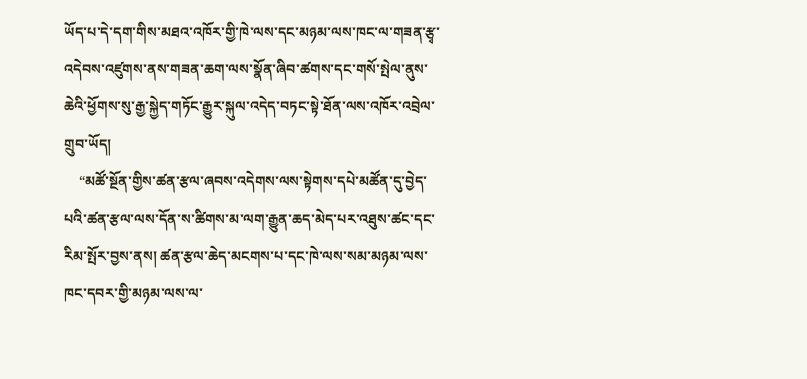ཡོད་པ་དེ་དག་གིས་མཐའ་འཁོར་གྱི་ཁེ་ལས་དང་མཉམ་ལས་ཁང་ལ་གཟན་རྩྭ་འདེབས་འཛུགས་ནས་གཟན་ཆག་ལས་སྣོན་ཞིབ་ཚགས་དང་གསོ་སྤེལ་ནུས་ཆེའི་ཕྱོགས་སུ་རྒྱ་སྐྱེད་གཏོང་རྒྱུར་སྐུལ་འདེད་བཏང་སྟེ་ཐོན་ལས་འཁོར་འབྲེལ་གྲུབ་ཡོད།
    “མཚོ་སྔོན་གྱིས་ཚན་རྩལ་ཞབས་འདེགས་ལས་སྟེགས་དཔེ་མཚོན་དུ་བྱེད་པའི་ཚན་རྩལ་ལས་དོན་ས་ཚིགས་མ་ལག་རྒྱུན་ཆད་མེད་པར་འཐུས་ཚང་དང་རིམ་སྤོར་བྱས་ནས། ཚན་རྩལ་ཆེད་མངགས་པ་དང་ཁེ་ལས་སམ་མཉམ་ལས་ཁང་དབར་གྱི་མཉམ་ལས་ལ་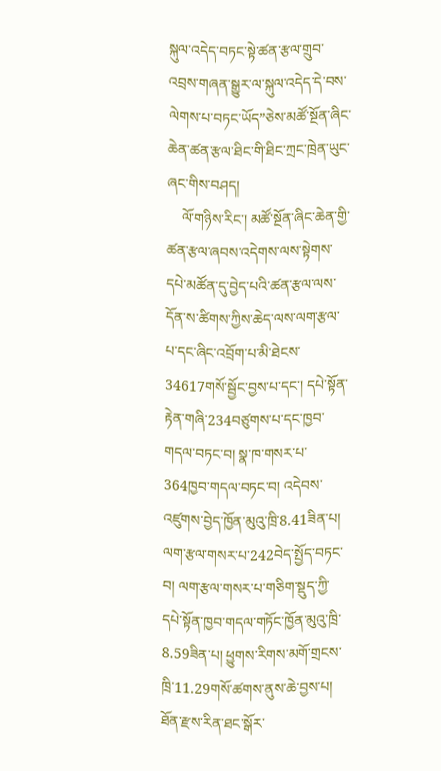སྐུལ་འདེད་བཏང་སྟེ་ཚན་རྩལ་གྲུབ་འབྲས་གཞན་སྒྱུར་ལ་སྐུལ་འདེད་དེ་བས་ལེགས་པ་བཏང་ཡོད”ཅེས་མཚོ་སྔོན་ཞིང་ཆེན་ཚན་རྩལ་ཐིང་གི་ཐིང་ཀྲང་ཁྲེན་ཡུང་ཞང་གིས་བཤད།
    ལོ་གཉིས་རིང་། མཚོ་སྔོན་ཞིང་ཆེན་གྱི་ཚན་རྩལ་ཞབས་འདེགས་ལས་སྟེགས་དཔེ་མཚོན་དུ་བྱེད་པའི་ཚན་རྩལ་ལས་དོན་ས་ཚིགས་ཀྱིས་ཆེད་ལས་ལག་རྩལ་པ་དང་ཞིང་འབྲོག་པ་མི་ཐེངས་34617གསོ་སྦྱོང་བྱས་པ་དང་། དཔེ་སྟོན་རྟེན་གཞི་234བཙུགས་པ་དང་ཁྱབ་གདལ་བཏང་བ། སྣ་ཁ་གསར་པ་364ཁྱབ་གདལ་བཏང་བ། འདེབས་འཛུགས་བྱེད་ཁྱོན་མུའུ་ཁྲི་8.41ཟིན་པ། ལག་རྩལ་གསར་པ་242བེད་སྤྱོད་བཏང་བ། ལག་རྩལ་གསར་པ་གཅིག་སྡུད་ཀྱི་དཔེ་སྟོན་ཁྱབ་གདལ་གཏོང་ཁྱོན་མུའུ་ཁྲི་8.59ཟིན་པ། ཕྱུགས་རིགས་མགོ་གྲངས་ཁྲི་11.29གསོ་ཚགས་ནུས་ཆེ་བྱས་པ། ཐོན་རྫས་རིན་ཐང་སྒོར་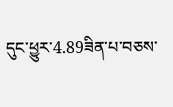དུང་ཕྱུར་4.89ཟིན་པ་བཅས་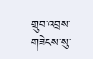གྲུབ་འབྲས་གཟེངས་སུ་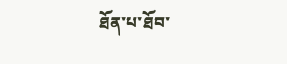ཐོན་པ་ཐོབ་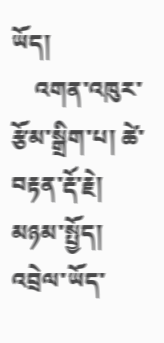ཡོད།
    འགན་འཁུར་རྩོམ་སྒྲིག་པ། ཚེ་བརྟན་རྡོ་རྗེ།
མཉམ་སྤྱོད།
འབྲེལ་ཡོད་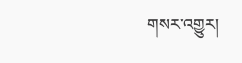གསར་འགྱུར།